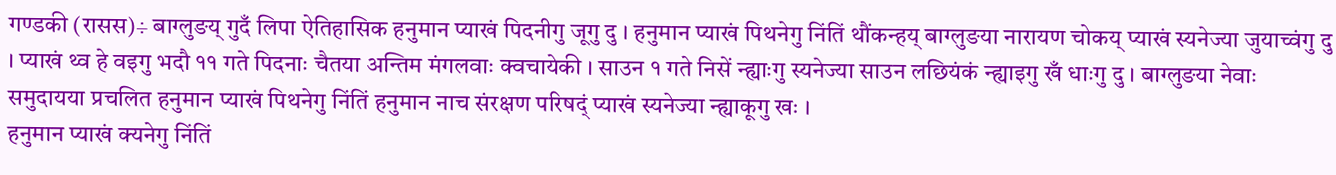गण्डकी (रासस)÷ बाग्लुङय् गुदँ लिपा ऐतिहासिक हनुमान प्याखं पिदनीगु जूगु दु । हनुमान प्याखं पिथनेगु निंतिं थौंकन्हय् बाग्लुङया नारायण चोकय् प्याखं स्यनेज्या जुयाच्वंगु दु । प्याखं थ्व हे वइगु भदौ ११ गते पिदनाः चैतया अन्तिम मंगलवाः क्वचायेकी । साउन १ गते निसें न्ह्याःगु स्यनेज्या साउन लछियंकं न्ह्याइगु खँ धाःगु दु । बाग्लुङया नेवाः समुदायया प्रचलित हनुमान प्याखं पिथनेगु निंतिं हनुमान नाच संरक्षण परिषद्ं प्याखं स्यनेज्या न्ह्याकूगु खः ।
हनुमान प्याखं क्यनेगु निंतिं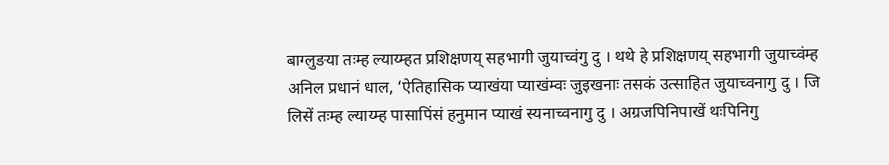बाग्लुङया तःम्ह ल्याय्म्हत प्रशिक्षणय् सहभागी जुयाच्वंगु दु । थथे हे प्रशिक्षणय् सहभागी जुयाच्वंम्ह अनिल प्रधानं धाल, ‘ऐतिहासिक प्याखंया प्याखंम्वः जुइखनाः तसकं उत्साहित जुयाच्वनागु दु । जि लिसें तःम्ह ल्याय्म्ह पासापिंसं हनुमान प्याखं स्यनाच्वनागु दु । अग्रजपिनिपाखें थःपिनिगु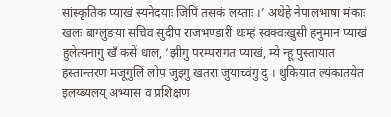सांस्कृतिक प्याखं स्यनेदयाः जिपिं तसकं लय्ताः ।’ अथेहे नेपालभाषा मंकाः खलः बाग्लुङया सचिव सुदीप राजभण्डारीं थःम्हं स्वक्वःखुसी हनुमान प्याखं हुलेत्यनागु खँ कसें धाल, ‘झीगु परम्परागत प्याखं, म्ये न्हू पुस्तायात हस्तान्तरण मजूगुलिं लोप जुइगु खतरा जुयाच्वंगु दु । थुकियात ल्यंकातयेत इलय्ब्यलय् अभ्यास व प्रशिक्षण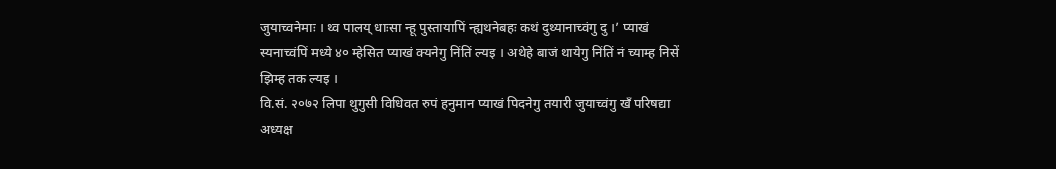जुयाच्वनेमाः । थ्व पालय् धाःसा न्हू पुस्तायापिं न्ह्यथनेबहः कथं दुथ्यानाच्वंगु दु ।’ प्याखं स्यनाच्वंपिं मध्ये ४० म्हेसित प्याखं क्यनेगु निंतिं ल्यइ । अथेहे बाजं थायेगु निंतिं नं च्याम्ह निसें झिम्ह तक ल्यइ ।
वि.सं. २०७२ लिपा थुगुसी विधिवत रुपं हनुमान प्याखं पिदनेगु तयारी जुयाच्वंगु खँ परिषद्या अध्यक्ष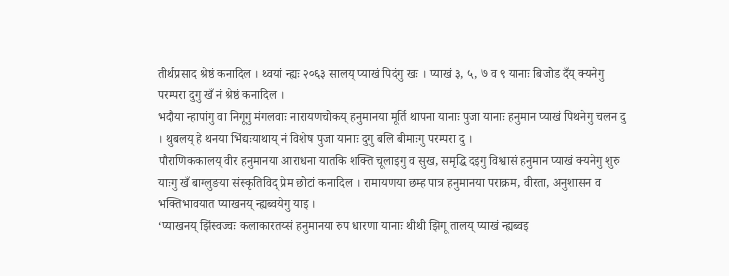तीर्थप्रसाद श्रेष्ठं कनादिल । थ्वयां न्ह्यः २०६३ सालय् प्याखं पिदंगु खः । प्याखं ३, ५, ७ व ९ यानाः बिजोड दँय् क्यनेगु परम्परा दुगु खँ नं श्रेष्ठं कनादिल ।
भदौया न्हापांगु वा निगूगु मंगलवाः नारायणचोकय् हनुमानया मूर्ति थापना यानाः पुजा यानाः हनुमान प्याखं पिथनेगु चलन दु । थुबलय् हे थनया भिंद्यःयाथाय् नं विशेष पुजा यानाः दुगु बलि बीमाःगु परम्परा दु ।
पौराणिककालय् वीर हनुमानया आराधना यातकि शक्ति चूलाइगु व सुख, समृद्धि दइगु विश्वासं हनुमान प्याखं क्यनेगु शुरु याःगु खँ बाग्लुङया संस्कृतिविद् प्रेम छोटां कनादिल । रामायणया छम्ह पात्र हनुमानया पराक्रम, वीरता, अनुशासन व भक्तिभावयात प्याखनय् न्ह्यब्वयेगु याइ ।
‘प्याखनय् झिंस्वज्वः कलाकारतय्सं हनुमानया रुप धारणा यानाः थीथी झिगू तालय् प्याखं न्ह्यब्वइ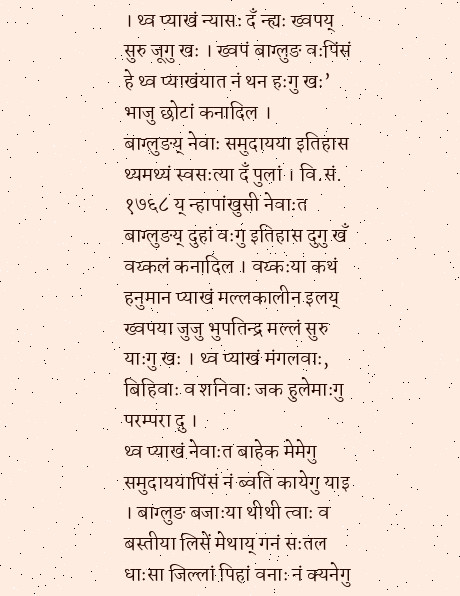। थ्व प्याखं न्यासः दँ न्ह्यः ख्वपय् सुरु जूगु खः । ख्वपं बाग्लुङ वःपिंसं हे थ्व प्याखंयात नं थन हःगु खः’ भाजु छोटां कनादिल ।
बाग्लुङय् नेवाः समुदायया इतिहास थ्यमथ्यं स्वसःत्या दँ पुलां । वि.सं. १७६८ य् न्हापांखुसी नेवाःत बाग्लुङय् दुहां वःगु इतिहास दुगु खँ वय्कलं कनादिल । वय्कःया कथं हनुमान प्याखं मल्लकालीन इलय् ख्वपया जुजु भुपतिन्द्र मल्लं सुरु याःगु खः । थ्व प्याखं मंगलवाः, बिहिवाः व शनिवाः जक हुलेमाःगु परम्परा दु ।
थ्व प्याखं नेवाःत बाहेक मेमेगु समुदाययापिंसं नं ब्वति कायेगु याइ । बाग्लुङ बजाःया थीथी त्वाः व बस्तीया लिसें मेथाय् गनं सःतल धाःसा जिल्लां पिहां वनाः नं क्यनेगु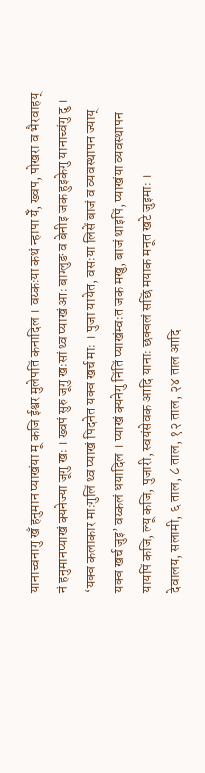यानाच्वनागु खँ हनुमान प्याखंया मू कजि ईश्वर मुलेपतिं कनादिल । वय्कःया कथं न्हापा येँ, ख्वप, पोखरा व भैरवाहय् नं हनुमानप्याखं क्यनेज्या जूगु खः । ख्वपं सुरु जूगु खःसां थ्व प्याखं आः बाग्लुङ व बेनीइ जक हुइकेगु यानाच्वंगु दु ।
‘यक्व कलाकार माःगुलिं थ्व प्याखं पिदनेत यक्व खर्च माः । पुजा यायेत, वसःया लिसें बाजं व व्यवस्थापन ज्याय् यक्व खर्च जुइ’ वय्कलं धयादिल । प्याखं क्यनेगु निंतिं प्याखंम्वःत जक मखु, बाजं थाइपिं, प्याखंया व्यवस्थापन यायपिं कजि, ल्यू कजि, पुजारी, स्वयंसेवक आदि यानाः छक्वलं सछिं मयाक मनूत खटे जुइमाः ।
देवालय, सलामी, ६ ताल, ८ ताल, १२ ताल, २४ ताल आदि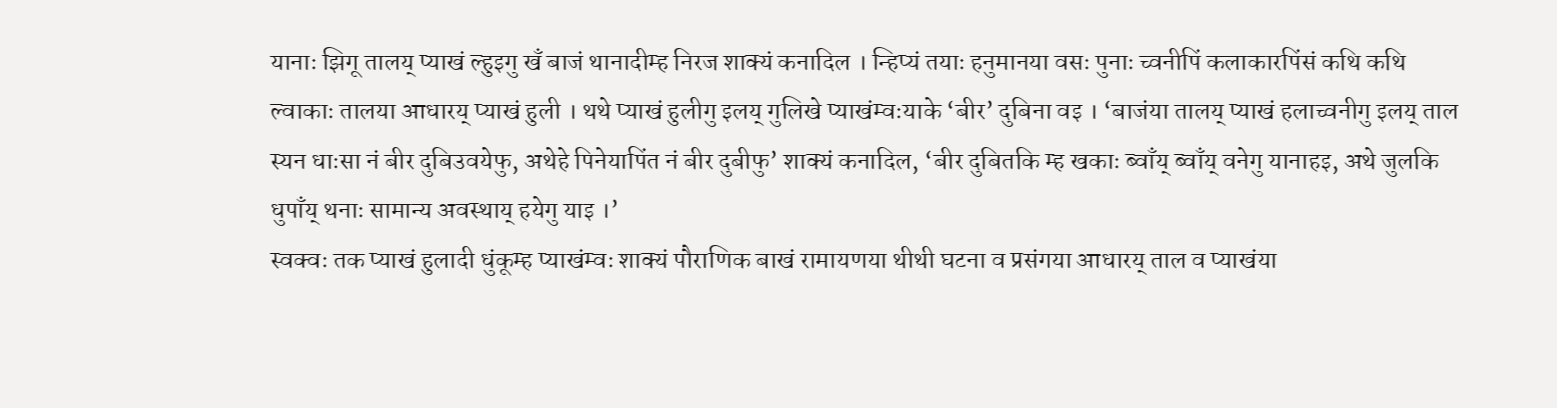यानाः झिगू तालय् प्याखं ल्हुइगु खँ बाजं थानादीम्ह निरज शाक्यं कनादिल । न्हिप्यं तयाः हनुमानया वसः पुनाः च्वनीपिं कलाकारपिंसं कथि कथि ल्वाकाः तालया आधारय् प्याखं हुली । थथे प्याखं हुलीगु इलय् गुलिखे प्याखंम्वःयाके ‘बीर’ दुबिना वइ । ‘बाजंया तालय् प्याखं हलाच्वनीगु इलय् ताल स्यन धाःसा नं बीर दुबिउवयेफु, अथेहे पिनेयापिंत नं बीर दुबीफु’ शाक्यं कनादिल, ‘बीर दुबितकि म्ह खकाः ब्वाँय् ब्वाँय् वनेगु यानाहइ, अथे जुलकि धुपाँय् थनाः सामान्य अवस्थाय् हयेगु याइ ।’
स्वक्वः तक प्याखं हुलादी धुंकूम्ह प्याखंम्वः शाक्यं पौराणिक बाखं रामायणया थीथी घटना व प्रसंगया आधारय् ताल व प्याखंया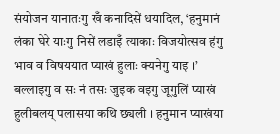संयोजन यानातःगु खँ कनादिसें धयादिल, ‘हनुमानं लंका घेरे याःगु निसें लडाइँ त्याकाः विजयोत्सव हंगु भाव व विषययात प्याखं हुलाः क्यनेगु याइ ।’
बल्लाइगु व सः नं तसः जुइक वइगु जूगुलिं प्याखं हुलीबलय् पलासया कथि छ्यली । हनुमान प्याखंया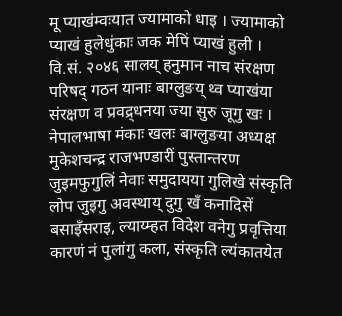मू प्याखंम्वःयात ज्यामाको धाइ । ज्यामाको प्याखं हुलेधुंकाः जक मेपिं प्याखं हुली ।
वि.सं. २०४६ सालय् हनुमान नाच संरक्षण परिषद् गठन यानाः बाग्लुङय् थ्व प्याखंया संरक्षण व प्रवद्र्धनया ज्या सुरु जूगु खः । नेपालभाषा मंकाः खलः बाग्लुङया अध्यक्ष मुकेशचन्द्र राजभण्डारीं पुस्तान्तरण जुइमफुगुलिं नेवाः समुदायया गुलिखे संस्कृति लोप जुइगु अवस्थाय् दुगु खँ कनादिसें बसाइँसराइ, ल्याय्म्हत विदेश वनेगु प्रवृत्तिया कारणं नं पुलांगु कला, संस्कृति ल्यंकातयेत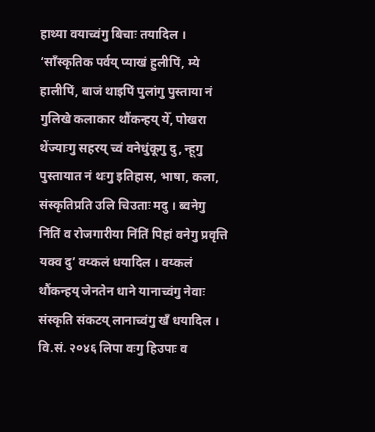हाथ्या वयाच्वंगु बिचाः तयादिल ।
‘साँस्कृतिक पर्वय् प्याखं हुलीपिं, म्ये हालीपिं, बाजं थाइपिं पुलांगु पुस्ताया नं गुलिखे कलाकार थौंकन्हय् येँ, पोखरा थेंज्याःगु सहरय् च्वं वनेधुंकूगु दु, न्हूगु पुस्तायात नं थःगु इतिहास, भाषा, कला, संस्कृतिप्रति उलि चिउताः मदु । ब्वनेगु निंतिं व रोजगारीया निंतिं पिहां वनेगु प्रवृत्ति यक्व दु’ वय्कलं धयादिल । वय्कलं थौंकन्हय् जेनतेन धाने यानाच्वंगु नेवाः संस्कृति संकटय् लानाच्वंगु खँ धयादिल ।
वि.सं. २०४६ लिपा वःगु हिउपाः व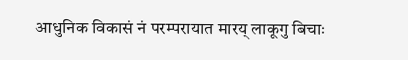आधुनिक विकासं नं परम्परायात मारय् लाकूगु बिचाः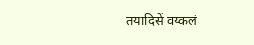तयादिसें वय्कलं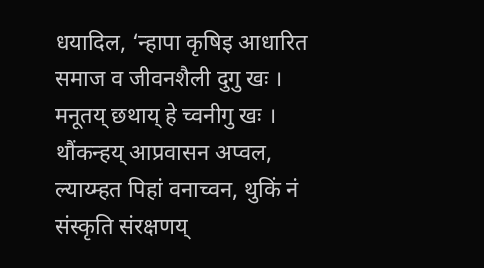धयादिल, ‘न्हापा कृषिइ आधारित समाज व जीवनशैली दुगु खः । मनूतय् छथाय् हे च्वनीगु खः । थौंकन्हय् आप्रवासन अप्वल, ल्याय्म्हत पिहां वनाच्वन, थुकिं नं संस्कृति संरक्षणय्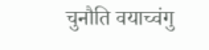चुनौति वयाच्वंगु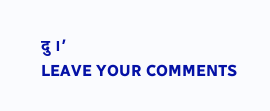दु ।’
LEAVE YOUR COMMENTS